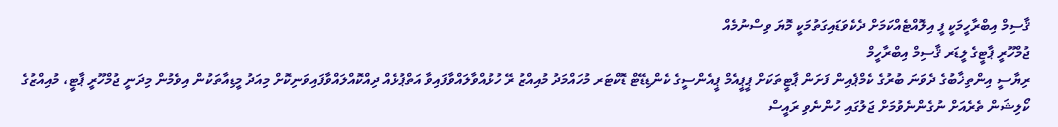ޤާސިމް އިބްރާހީމަކީ ފީ އިލޮއްޓެއްކަމަށް ދެކެވަޑައިގަތުމަކީ މޮޔަ ވިސްނުމެއް
ޖުމްހޫރީ ޕާޓީގެ ލީޑަރ ޤާސިމް އިބްރާހީމް
ރިޔާސީ އިންތިޚާބުގެ ދެވަނަ ބުރުގެ ކެމްޕެއިން ފަށަން ޕާޓީތަކަށް ޕީޕީއެމް ޕީއެންސީގެ ކެންޑިޑޭޓް ޑޮކްޓަރ މުހައްމަދު މުއިއްޒު ރޭ ހުޅުއްވާލައްވާފައިވާ އަތްޕުޅެއް ދިއްކޮއްލައްވާފައިވަނިކޮށް މިއަދު މީޑިއާތަކުން އިވެމުން މިދަނީ ޖުމްހޫރީ ޕާޓީ، މުއިއްޒުގެ ކޯލިޝަން ތެރެއަށް ނުގެންނެވުމަށް ޖަލުގައި ހުންނެވި ރައީސް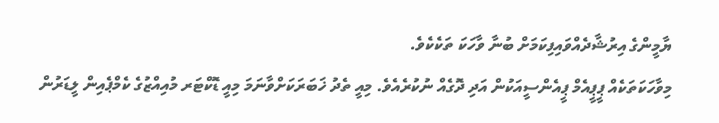ޔާމީންގެ އިރުޝާދެއްވައިފިކަމަށް ބުނާ ވާހަކަ ތަކެކެވެ.
މިވާހަކަތަކެއް ޕީޕީއެމް ޕީއެންސީއަކުން އަދި ދޮގެއް ނުކުރެއެވެ. މިއީ ތެދު ޚަބަރަކަށްވާނަމަ މިއީ ޑޮކްޓަރ މުއިއްޒުގެ ކެމްޕެއިން ލީޑަރުން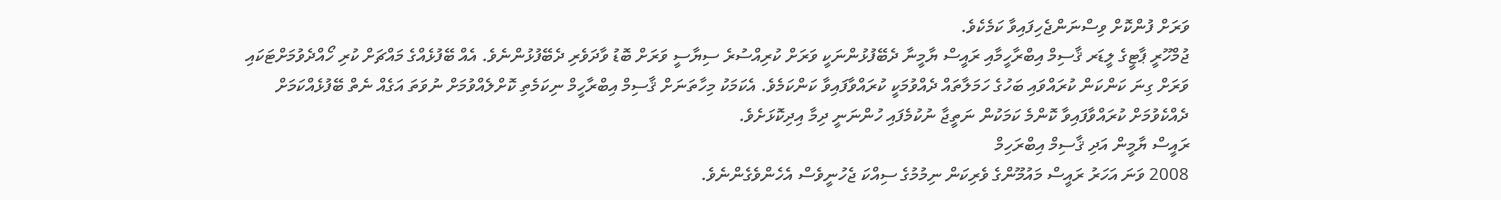ވަރަށް ފުންކޮށް ވިސްނަންޖެހިފައިވާ ކަމެކެވެ.
ޖުމްހޫރީ ޕާޓީގެ ލީޑަރ ޤާސިމް އިބްރާހީމާއި ރައީސް ޔާމީނާ ދެބޭފުޅުންނަކީ ވަރަށް ކުރިއްސުރެ ސިޔާސީ ވަރަށް ބޮޑު ވާދަވެރި ދެބޭފުޅުންނެވެ. އެއް ބޭފުޅެއްގެ މައްޗަށް ކުރި ހޯއްދެވުމަށްޓަކައި ވަރަށް ގިނަ ކަންކަން ކުރައްވައި ބަހުގެ ހަމަލާތައް ދެއްވުމަކީ ކުރައްވާފައިވާ ކަންކަމެވެ. އެކަމަކު މިހާތަނަށް ޤާސިމް އިބްރާހީމް ނިކަމެތި ކޮށްލެއްވުމަށް ނުވަތަ އަގެއް ނެތް ބޭފުޅެއްކަމަށް ދެއްކެވުމަށް ކުރައްވާފައިވާ ކޮންމެ ކަމަކުން ނަތީޖާ ނުކުމެފައި ހުންނަނީ ދިމާ އިދިކޮޅަށެވެ.
ރައީސް ޔާމީން އަދި ޤާސިމް އިބްރަހިމް
2008 ވަނަ އަހަރު ރައީސް މައުމޫންގެ ވެރިކަން ނިމުމުގެ ސިއްކަ ޖެހުނީވެސް އެހެންވެގެންނެވެ.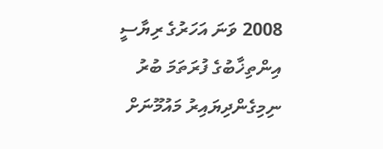2008 ވަނަ އަހަރުގެ ރިޔާސީ އިންތިޚާބުގެ ފުރަތަމަ ބުރު ނިމިގެންދިޔައިރު މައުމޫނަށް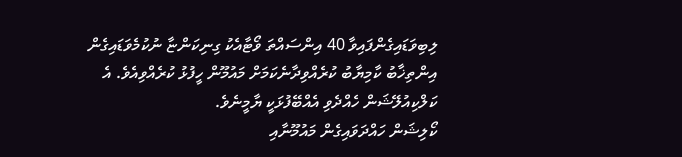ލިބިވަޑައިގެންފައިވާ 40 އިންސައްތަ ވޯޓާއެކު ގިނިކަންޏާ ނުކުމެވަޑައިގެން އިންތިޚާބު ކާމިޔާބު ކުރެއްވިދާނެކަމަށް މައުމޫން ހީފުޅު ކުރެއްވިއެވެ. އެ ކަލްކިއުލޭޝަން ހެއްދެވި އެއްބޭފުޅަކީ ޔާމީނެވެ.
ކޯލިޝަން ހައްދަވައިގެން މައުމޫނާއި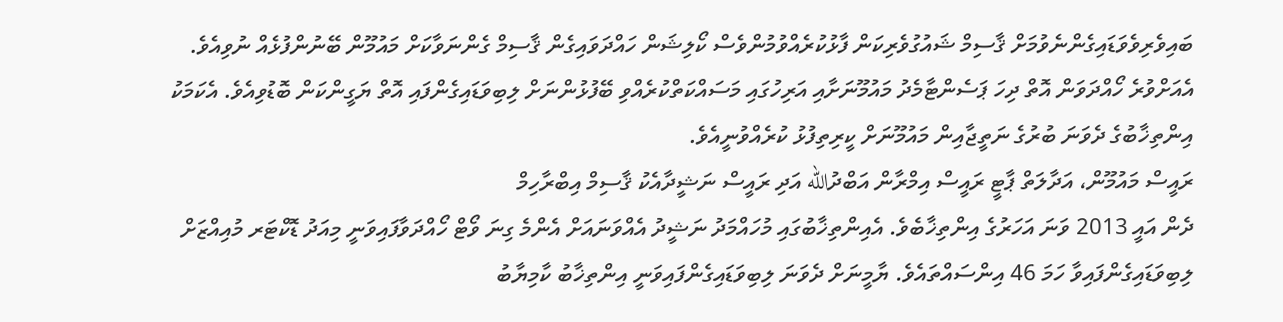ބައިވެރިވެވަޑައިގެންނެވުމަށް ޤާސިމް ޝައުގުވެރިކަން ފާޅުކުރެއްވުމުންވެސް ކޯލިޝަން ހައްދަވައިގެން ޤާސިމް ގެންނަވާކަށް މައުމޫން ބޭނުންފުޅެއް ނުވިއެވެ. އެއަށްވުރެ ހޯއްދަވަން އޮތް ދިހަ ޕަސެންޓާމެދު މައުމޫނަށާއި އަރިހުގައި މަސައްކަތްކުރެއްވި ބޭފުޅުންނަށް ލިބިވަޑައިގެންފައި އޮތް ޔަގީންކަން ބޮޑުވިއެވެ. އެކަމަކު އިންތިޚާބުގެ ދެވަނަ ބުރުގެ ނަތީޖާއިން މައުމޫނަށް ކީރިތިފުޅު ކުރެއްވުނީއެވެ.
ރައީސް މައުމޫން، އަދާލަތް ޕާޓީ ރައީސް އިމްރާން އަބްދުالله އަދި ރައީސް ނަޝީދާއެކު ޤާސިމް އިބްރާހިމް
ދެން އައީ 2013 ވަނަ އަހަރުގެ އިންތިޚާބެވެ. އެއިންތިޚާބުގައި މުހައްމަދު ނަޝީދު އެއްވަނައަށް އެންމެ ގިނަ ވޯޓް ހޯއްދަވާފައިވަނީ މިއަދު ޑޮކްޓަރ މުއިއްޒަށް ލިބިވަޑައިގެންފައިވާ ހަމަ 46 އިންސައްތައެވެ. ޔާމީނަށް ދެވަނަ ލިބިވަޑައިގެންފައިވަނީ އިންތިޚާބު ކާމިޔާބު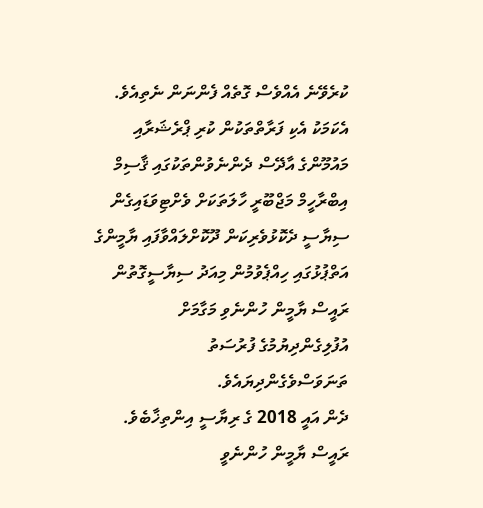ކުރެވޭނެ އެއްވެސް ގޮތެއް ފެންނަން ނެތިއެވެ. އެކަމަކު އެކި ފަރާތްތަކުން ކުރި ޕްރެޝަރާއި މައުމޫންގެ އާދޭސް ދެންނެވުންތަކުގައި ޤާސިމް އިބްރާހީމް މަޖްބޫރީ ހާލަތަކަށް ވެށްޓިވަޑައިގެން ސިޔާސީ ދެކޮޅުވެރިކަން ދޫކޮށްލައްވާފައި ޔާމީންގެ އަތްޕުޅުގައި ހިއްޕެވުމުން މިއަދު ސިޔާސީގޮތުން ރައީސް ޔާމީން ހުންނެވި މަގާމަށް އުފުލިގެންދިޔުމުގެ ފުރުސަތު ތަނަވަސްވެގެންދިޔައެވެ.
ދެން އައީ 2018 ގެ ރިޔާސީ އިންތިޚާބެވެ. ރައީސް ޔާމީން ހުންނެވީ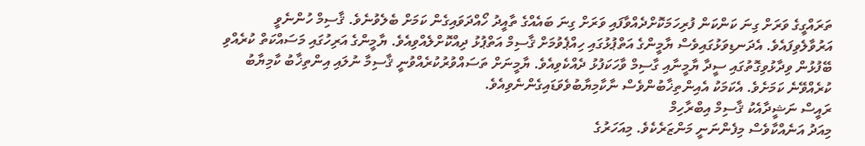ތަރައްގީގެ ވަރަށް ގިނަ ކަންކަން ފުރިހަމަކޮށްދެއްވާފައި ވަރަށް ގިނަ ބައެއްގެ ތާއީދު ހޯއްދަވައިގެން ކަމަށް ބެލެވުނެވެ. ޤާސިމް ހުންނެވީ އަރުވާލެވިފައެވެ. އެދަނޑިވަޅުގައިވެސް ޔާމީންގެ އަތްޕުޅުގައި ހިއްޕެވުމަށް ޤާސިމް އަތްޕުޅު ދިއްކޮށްލެއްވިއެވެ. ޔާމީންގެ އަރިހުގައި މަސައްކަތް ކުރެއްވި ބޭފުޅުން ވިދާޅުވިގޮތުގައި ސީދާ ޔާމީނާއި ގާސިމް ވާހަކަފުޅު ދެއްކެވިއެވެ. ޔާމީނަށް ތަސައްވުރުކުރެއްވުނީ ޤާސިމާ ނުލައި އިންތިޚާބު ކާމިޔާބު ކުރެއްވޭނެ ކަމަށެވެ. އެކަމަކު އެއިންތިޚާބުންވެސް ނާކާމިޔާބުވެވަޑައިގެންނެވިއެވެ.
ރައީސް ނަޝީދާއެކު ޤާސިމް އިބްރާހިމް
މިއަދު އަނެއްކާވެސް މިފެންނަނީ މަންޒަރެކެވެ. މިއަހަރުގެ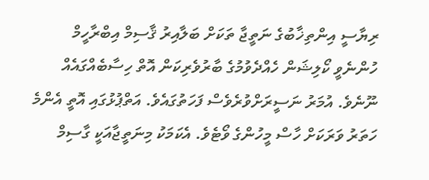ރިޔާސީ އިންތިޚާބުގެ ނަތީޖާ ތަކަށް ބަލާއިރު ޤާސިމް އިބްރާހީމް ހުންނެވީ ކޯލިޝަން ހެއްދެވުމުގެ ބާރުވެރިކަން އޮތް ހިސާބެއްގައެއް ނޫނެވެ. އުމަރު ނަސީރަށްވުރެވެސް ފަހަތުގައެވެ. އަތްޕުޅުގައި އޮތީ އެންމެ ހަތަރު ވަރަކަށް ހާސް މީހުންގެ ވޯޓެވެ. އެކަމަކު މިނަތީޖާއަކީ ގާސިމް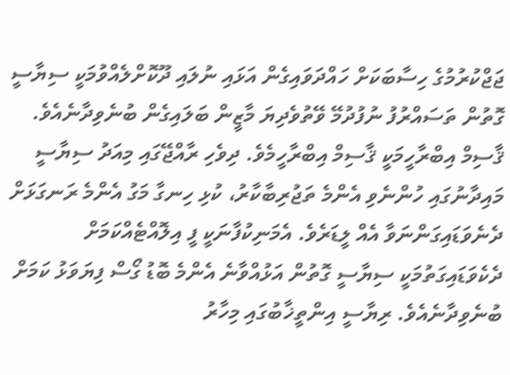ޖަޖްކުރުމުގެ ހިސާބަކަށް ހައްދަވައިގެން އަޅައި ނުލައި ދޫކޮށްލެއްވުމަކީ ސިޔާސީ ގޮތުން ތަސައްރުފު ނުފުދުމޭ ވޭތުވެދިޔަ މާޒީން ބަލައިގެން ބުނެވިދާނެއެވެ.
ޤާސިމް އިބްރާހީމަކީ ޤާސިމް އިބްރާހީމެވެ. ދިވެހި ރާއްޖޭގައި މިއަދު ސިޔާސީ މައިދާނުގައި ހުންނެވި އެންމެ ތަޖުރިބާކާރު، ކުޅި ހިނގާ މަގު އެންމެ ރަނގަޅަށް ދެނެވަޑައިގަންނަވާ އެއް ލީޑަރެވެ. އެމަނިކުފާނަކީ ފީ އިލޮއްޓެއްކަމަށް ދެކެވަޑައިގަތުމަކީ ސިޔާސީ ގޮތުން އަޅުއްވާނެ އެންމެ ބޮޑު ގޯސް ފިޔަވަޅު ކަމަށް ބުނެވިދާނެއެވެ. ރިޔާސީ އިންތީޚާބުގައި މިހާރު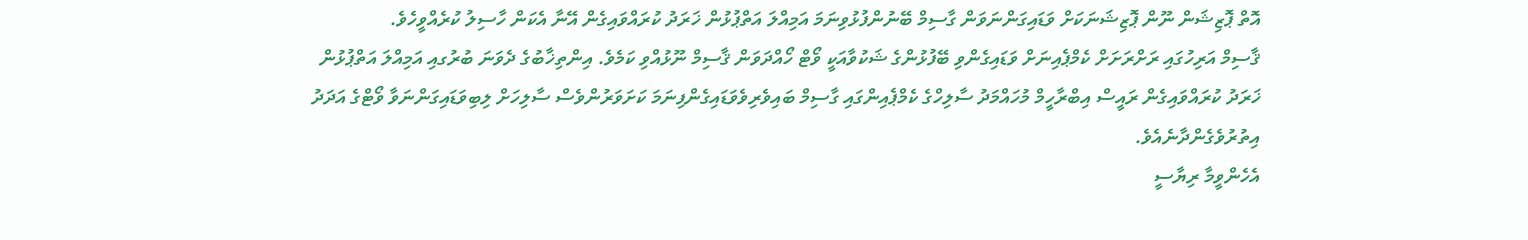އޮތް ޕޮޒިޝަން ނޫން ޕޮޒިޝަނަކަށް ވަޑައިގަންނަވަން ގާސިމް ބޭނުންފުޅުވިނަމަ އަމިއްލަ އަތްޕުޅުން ޚަރަދު ކުރައްވައިގެން އޭނާ އެކަން ހާސިލު ކުރެއްވީހެވެ.
ޤާސިމް އަރިހުގައި ރަށްރަށަށް ކެމްޕެއިނަށް ވަޑައިގެންވި ބޭފުޅުންގެ ޝަކުވާއަކީ ވޯޓް ހޯއްދަވަން ޤާސިމް ނޫޅުއްވި ކަމެވެ. އިންތިޚާބުގެ ދެވަނަ ބުރުގއި އަމިއްލަ އަތްޕުޅުން ޚަރަދު ކުރައްވައިގެން ރައީސް އިބްރާހީމް މުހައްމަދު ސާލިހްގެ ކެމްޕެއިންގައި ގާސިމް ބައިވެރިވެވަޑައިގެންފިނަމަ ކަށަވަރުންވެސް ސާލިހަށް ލިބިވަޑައިގަންނަވާ ވޯޓްގެ އަދަދު އިތުރުވެގެންދާނެއެވެ.
އެހެންވީމާ ރިޔާސީ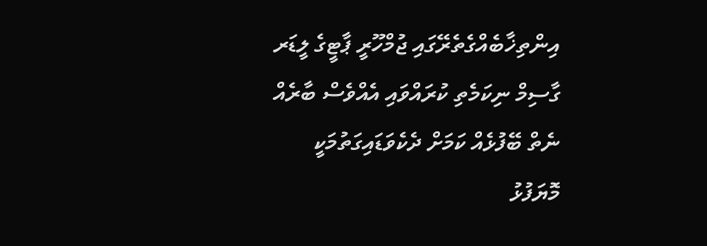އިންތިޚާބެއްގެތެރޭގައި ޖުމްހޫރީ ޕާޓީގެ ލީޑަރ ގާސިމް ނިކަމެތި ކުރައްވައި އެއްވެސް ބާރެއް ނެތް ބޭފުޅެއް ކަމަށް ދެކެވަޑައިގަތުމަކީ މޮޔަފުޅު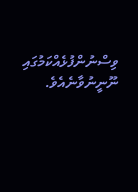ވިސްނުންފުޅެއްކަމުގައި ނޫނީނުވާނެއެވެ.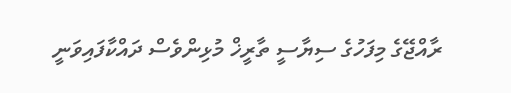ރާއްޖޭގެ މިފަހުގެ ސިޔާސީ ތާރީޚް މުޅިންވެސް ދައްކާފައިވަނީ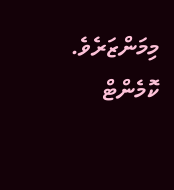މިމަންޒަރެވެ.
ކޮމެންޓް